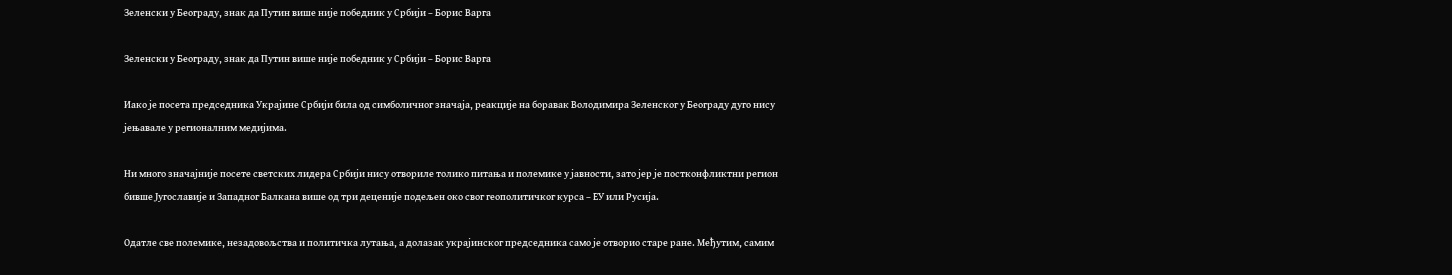Зеленски у Београду, знак да Путин више није победник у Србији – Борис Варга

Зеленски у Београду, знак да Путин више није победник у Србији – Борис Варга

Иако је посета председника Украјине Србији била од симболичног значаја, реакције на боравак Володимира Зеленског у Београду дуго нису јењавале у регионалним медијима.

Ни много значајније посете светских лидера Србији нису отвориле толико питања и полемике у јавности, зато јер је постконфликтни регион бивше Југославије и Западног Балкана више од три деценије подељен око свог геополитичког курса – ЕУ или Русија.

Одатле све полемике, незадовољства и политичка лутања, а долазак украјинског председника само је отворио старе ране. Међутим, самим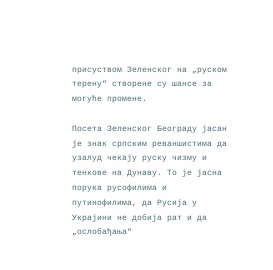присуством Зеленског на „руском терену“ створене су шансе за могуће промене.

Посета Зеленског Београду јасан је знак српским реваншистима да узалуд чекају руску чизму и тенкове на Дунаву. То је јасна порука русофилима и путинофилима, да Русија у Украјини не добија рат и да „ослобађања“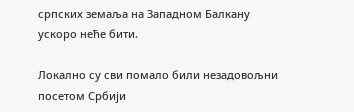српских земаља на Западном Балкану ускоро неће бити.

Локално су сви помало били незадовољни посетом Србији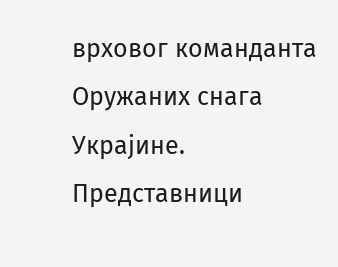врховог команданта Оружаних снага Украјине. Представници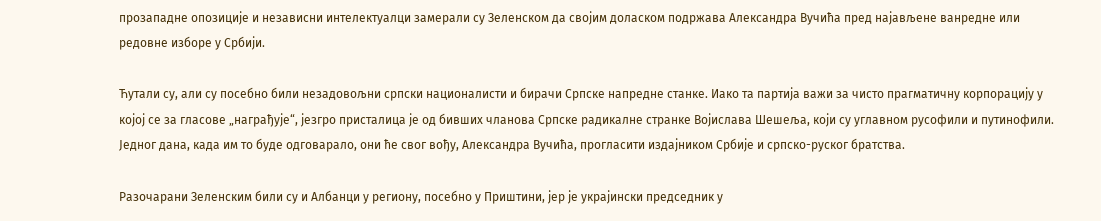прозападне опозиције и независни интелектуалци замерали су Зеленском да својим доласком подржава Александра Вучића пред најављене ванредне или редовне изборе у Србији.

Ћутали су, али су посебно били незадовољни српски националисти и бирачи Српске напредне станке. Иако та партија важи за чисто прагматичну корпорацију у којој се за гласове „награђује“, језгро присталица је од бивших чланова Српске радикалне странке Војислава Шешеља, који су углавном русофили и путинофили. Једног дана, када им то буде одговарало, они ће свог вођу, Александра Вучића, прогласити издајником Србије и српско-руског братства.

Разочарани Зеленским били су и Албанци у региону, посебно у Приштини, јер је украјински председник у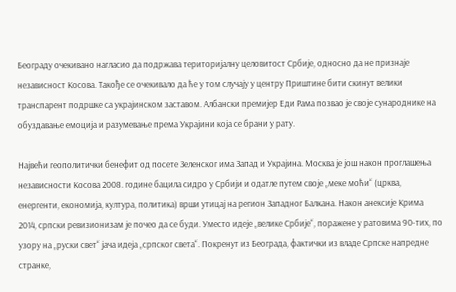Београду очекивано нагласио да подржава територијалну целовитост Србије, односно да не признаје независност Косова. Такође се очекивало да ће у том случају у центру Приштине бити скинут велики транспарент подршке са украјинском заставом. Албански премијер Еди Рама позвао је своје сународнике на обуздавање емоција и разумевање према Украјини која се брани у рату.

Највећи геополитички бенефит од посете Зеленског има Запад и Украјина. Москва је још након проглашења независности Косова 2008. године бацила сидро у Србији и одатле путем своје „меке моћи“ (црква, енергенти, економија, култура, политика) врши утицај на регион Западног Балкана. Након анексије Крима 2014, српски ревизионизам је почео да се буди. Уместо идеје „велике Србије“, поражене у ратовима 90-тих, по узору на „руски свет“ јача идеја „српског света“. Покренут из Београда, фактички из владе Српске напредне странке,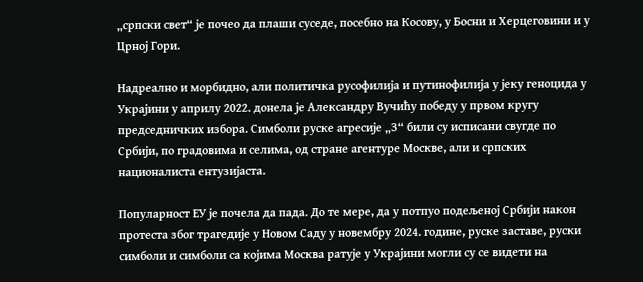„српски свет“ је почео да плаши суседе, посебно на Косову, у Босни и Херцеговини и у Црној Гори.

Надреално и морбидно, али политичка русофилија и путинофилија у јеку геноцида у Украјини у априлу 2022. донела је Александру Вучићу победу у првом кругу председничких избора. Симболи руске агресије „З“ били су исписани свугде по Србији, по градовима и селима, од стране агентуре Москве, али и српских националиста ентузијаста.

Популарност ЕУ је почела да пада. До те мере, да у потпуо подељеној Србији након протеста због трагедије у Новом Саду у новембру 2024. године, руске заставе, руски симболи и симболи са којима Москва ратује у Украјини могли су се видети на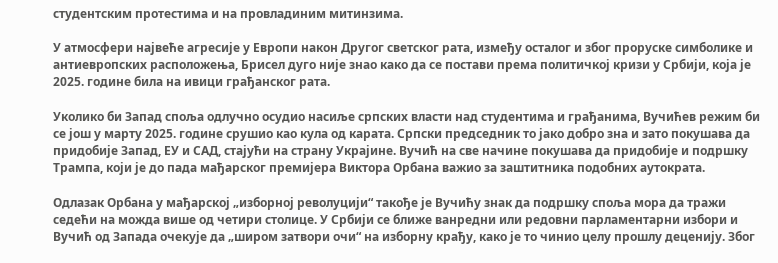студентским протестима и на провладиним митинзима.

У атмосфери највеће агресије у Европи након Другог светског рата, између осталог и због проруске симболике и антиевропских расположења, Брисел дуго није знао како да се постави према политичкој кризи у Србији, која је 2025. године била на ивици грађанског рата.

Уколико би Запад споља одлучно осудио насиље српских власти над студентима и грађанима, Вучићев режим би се још у марту 2025. године срушио као кула од карата. Српски председник то јако добро зна и зато покушава да придобије Запад, ЕУ и САД, стајући на страну Украјине. Вучић на све начине покушава да придобије и подршку Трампа, који је до пада мађарског премијера Виктора Орбана важио за заштитника подобних аутократа.

Одлазак Орбана у мађарској „изборној револуцији“ такође је Вучићу знак да подршку споља мора да тражи седећи на можда више од четири столице. У Србији се ближе ванредни или редовни парламентарни избори и Вучић од Запада очекује да „широм затвори очи“ на изборну крађу, како је то чинио целу прошлу деценију. Због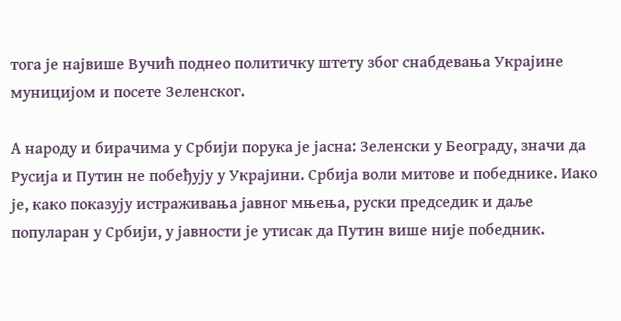тога је највише Вучић поднео политичку штету због снабдевања Украјине муницијом и посете Зеленског.

А народу и бирачима у Србији порука је јасна: Зеленски у Београду, значи да Русија и Путин не побеђују у Украјини. Србија воли митове и победнике. Иако је, како показују истраживања јавног мњења, руски председик и даље популаран у Србији, у јавности је утисак да Путин више није победник.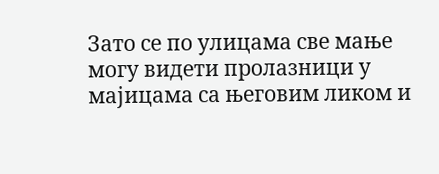Зато се по улицама све мање могу видети пролазници у мајицама са његовим ликом и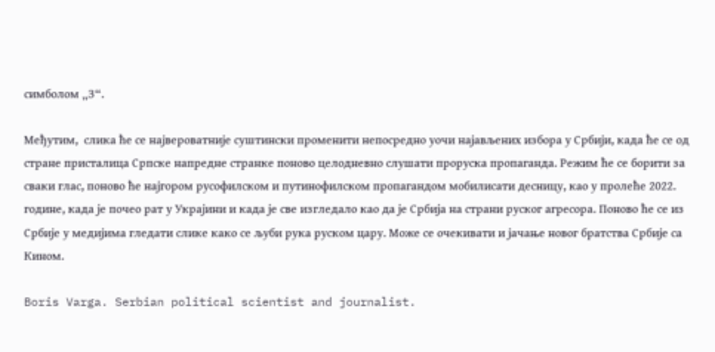симболом „З“.

Међутим,  слика ће се највероватније суштински променити непосредно уочи најављених избора у Србији, када ће се од стране присталица Српске напредне странке поново целодневно слушати проруска пропаганда. Режим ће се борити за сваки глас, поново ће најгором русофилском и путинофилском пропагандом мобилисати десницу, као у пролеће 2022. године, када је почео рат у Украјини и када је све изгледало као да је Србија на страни руског агресора. Поново ће се из Србије у медијима гледати слике како се љуби рука руском цару. Може се очекивати и јачање новог братства Србије са Кином.

Boris Varga. Serbian political scientist and journalist.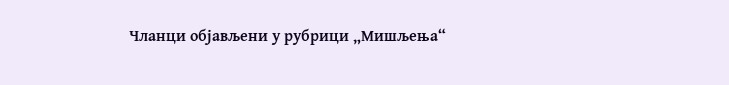Чланци објављени у рубрици „Мишљења“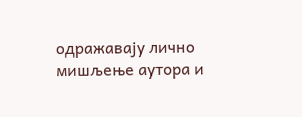одражавају лично мишљење аутора и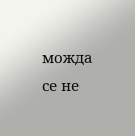можда се не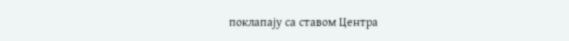поклапају са ставом Центра